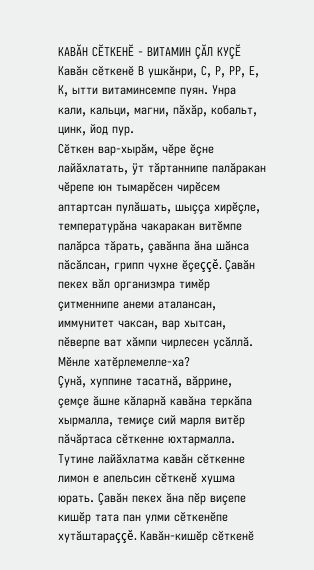КАВĂН СĔТКЕНĔ - ВИТАМИН ÇĂЛ КУÇĔ
Кавăн сĕткенĕ В ушкăнри, С, Р, РР, Е, К, ытти витаминсемпе пуян. Унра кали, кальци, магни, пăхăр, кобальт, цинк, йод пур.
Сĕткен вар-хырăм, чĕре ĕçне лайăхлатать, ÿт тăртаннипе палăракан чĕрепе юн тымарĕсен чирĕсем аптартсан пулăшать, шыççа хирĕçле, температурăна чакаракан витĕмпе палăрса тăрать, çавăнпа ăна шăнса пăсăлсан, грипп чухне ĕçеççĕ. Çавăн пекех вăл организмра тимĕр çитменнипе анеми аталансан, иммунитет чаксан, вар хытсан, пĕверпе ват хăмпи чирлесен усăллă.
Мĕнле хатĕрлемелле-ха?
Çунă, хуппине тасатнă, вăррине, çемçе ăшне кăларнă кавăна теркăпа хырмалла, темиçе сий марля витĕр пăчăртаса сĕткенне юхтармалла. Тутине лайăхлатма кавăн сĕткенне лимон е апельсин сĕткенĕ хушма юрать. Çавăн пекех ăна пĕр виçепе кишĕр тата пан улми сĕткенĕпе хутăштараççĕ. Кавăн-кишĕр сĕткенĕ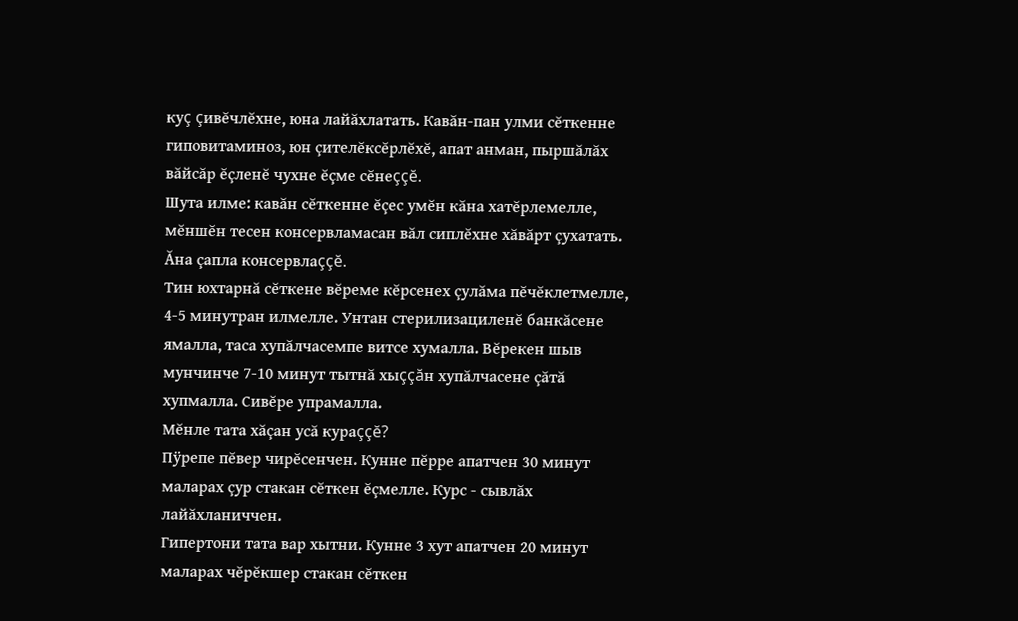куç çивĕчлĕхне, юна лайăхлатать. Кавăн-пан улми сĕткенне гиповитаминоз, юн çителĕксĕрлĕхĕ, апат анман, пыршăлăх вăйсăр ĕçленĕ чухне ĕçме сĕнеççĕ.
Шута илме: кавăн сĕткенне ĕçес умĕн кăна хатĕрлемелле, мĕншĕн тесен консервламасан вăл сиплĕхне хăвăрт çухатать.
Ăна çапла консервлаççĕ.
Тин юхтарнă сĕткене вĕреме кĕрсенех çулăма пĕчĕклетмелле, 4-5 минутран илмелле. Унтан стерилизациленĕ банкăсене ямалла, таса хупăлчасемпе витсе хумалла. Вĕрекен шыв мунчинче 7-10 минут тытнă хыççăн хупăлчасене çăтă хупмалла. Сивĕре упрамалла.
Мĕнле тата хăçан усă кураççĕ?
Пÿрепе пĕвер чирĕсенчен. Кунне пĕрре апатчен 30 минут маларах çур стакан сĕткен ĕçмелле. Курс - сывлăх лайăхланиччен.
Гипертони тата вар хытни. Кунне 3 хут апатчен 20 минут маларах чĕрĕкшер стакан сĕткен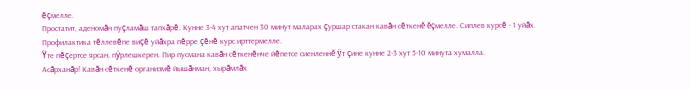ĕçмелле.
Простатит, аденомăн пуçламăш тапхăрĕ. Кунне 3-4 хут апатчен 30 минут маларах çуршар стакан кавăн сĕткенĕ ĕçмелле. Сиплев курсĕ - 1 уйăх. Профилактика тĕллевĕпе виçĕ уйăхра пĕрре çĕнĕ курс ирттермелле.
Ÿте пĕçертсе ярсан, пÿрлешкерен. Пир пусмана кавăн сĕткенĕнче йĕпетсе сиенленнĕ ÿт çине кунне 2-3 хут 5-10 минута хумалла.
Асăрханăр! Кавăн сĕткенĕ организмĕ йышăнман, хырăмлăх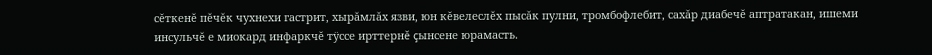сĕткенĕ пĕчĕк чухнехи гастрит, хырăмлăх язви, юн кĕвелеслĕх пысăк пулни, тромбофлебит, сахăр диабечĕ аптратакан, ишеми инсульчĕ е миокард инфаркчĕ тÿссе ирттернĕ çынсене юрамасть.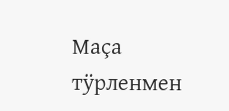Маçа тÿрленмен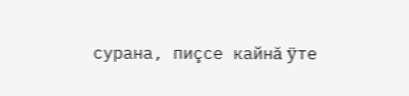сурана, пиçсе кайнă ÿте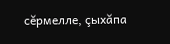сĕрмелле, çыхăпа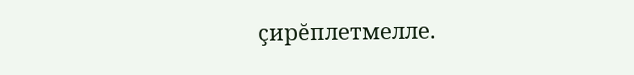çирĕплетмелле.